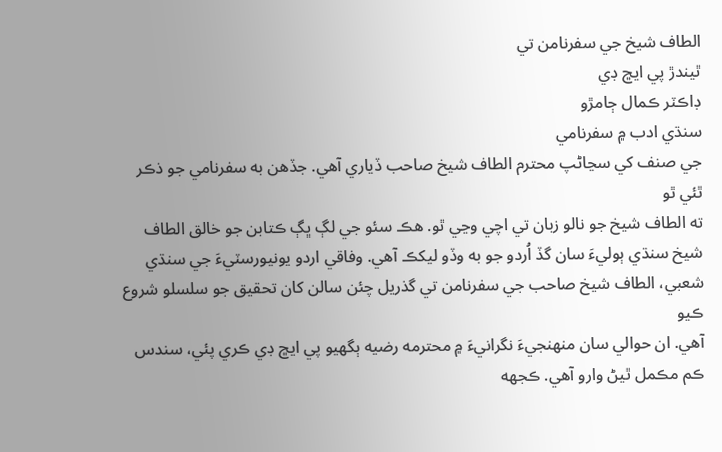الطاف شيخ جي سفرنامن تي
ٿيندڙ پي ايڇ ڊي
ڊاڪٽر ڪمال ڄامڙو
سنڌي ادب ۾ سفرنامي
جي صنف کي سڃاڻپ محترم الطاف شيخ صاحب ڏياري آهي. جڏهن به سفرنامي جو ذڪر ٿئي ٿو
ته الطاف شيخ جو نالو زبان تي اچي وڃي ٿو. هڪ سئو جي لڳ ڀڳ ڪتابن جو خالق الطاف
شيخ سنڌي ٻوليءَ سان گڏ اُردو جو به وڏو ليکڪ آهي. وفاقي اردو يونيورسٽيءَ جي سنڌي
شعبي، الطاف شيخ صاحب جي سفرنامن تي گذريل چئن سالن کان تحقيق جو سلسلو شروع ڪيو
آهي. ان حوالي سان منهنجيءَ نگرانيءَ ۾ محترمه رضيه ٻگهيو پي ايڇ ڊي ڪري پئي، سندس
ڪم مڪمل ٿيڻ وارو آهي. ڪجهه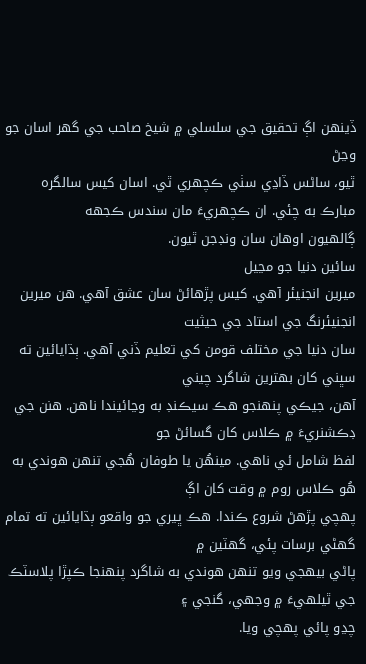ڏينهن اڳ تحقيق جي سلسلي ۾ شيخ صاحب جي گهر اسان جو وڃڻ
ٿيو، ساڻس ڏاڍي سٺي ڪچهري ٿي. اسان کيس سالگره مبارڪ به چئي. ان ڪچهريءَ مان سندس ڪجهه
ڳالهيون اوهان سان ونڊجن ٿيون.
سائين دنيا جو مڃيل
ميرين انجنيئر آهي. کيس پڙهائڻ سان عشق آهي. هن ميرين انجنيئرنگ جي استاد جي حيثيت
سان دنيا جي مختلف قومن کي تعليم ڏني آهي. ٻڌايائين ته سڀني کان بهترين شاگرد چيني
آهن، جيڪي پنهنجو هڪ سيڪنڊ به وڃائيندا ناهن. هنن جي ڊڪشنريءَ ۾ ڪلاس کان گسائڻ جو
لفظ شامل ئي ناهي. مينهُن يا طوفان هُجي تنهن هوندي به هُو ڪلاس روم ۾ وقت کان اڳ
پهچي پڙهڻ شروع ڪندا. هڪ ڀيري جو واقعو ٻڌايائين ته تمام گهڻي برسات پئي، گهٽين ۾
پاڻي بيهجي ويو تنهن هوندي به شاگرد پنهنجا ڪپڙا پلاسٽڪ جي ٿيلهيءَ ۾ وجهي، گنجي ۽
چڍو پائي پهچي ويا.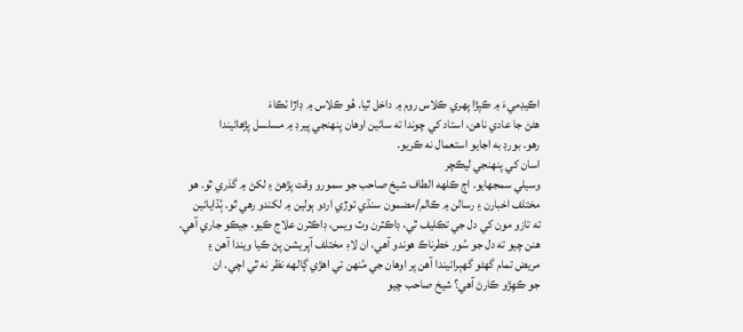اڪيڊميءَ ۾ ڪپڙا پهري ڪلاس روم ۾ داخل ٿيا. هُو ڪلاس ۾ ڊاڙا ٺڪاءَ
هڻڻ جا عادي ناهن، استاد کي چوندا ته سائين اوهان پنهنجي پيرڊ ۾ مسلسل پڙهائيندا
رهو. بورڊ به اجايو استعمال نه ڪريو.
اسان کي پنهنجي ليڪچر
وسيلي سمجهايو. اڄ ڪلهه الطاف شيخ صاحب جو سمورو وقت پڙهڻ ۽ لکڻ ۾ گذري ٿو. هو
مختلف اخبارن ۽ رسالن ۾ ڪالم/مضمون سنڌي توڙي اردو ٻولين ۾ لکندو رهي ٿو. ٻُڌايائين
ته تازو مون کي دل جي تڪليف ٿي، ڊاڪٽرن وٽ ويس، ڊاڪٽرن علاج ڪيو، جيڪو جاري آهي.
هنن چيو ته دل جو سُور خطرناڪ هوندو آهي، ان لاءِ مختلف آپريشن پڻ ڪيا ويندا آهن ۽
مريض تمام گهڻو گهٻرائيندا آهن پر اوهان جي مُنهن تي اهڙي ڳالهه نظر نه ٿي اچي. ان
جو ڪهِڙو ڪارڻ آهي؟ شيخ صاحب چيو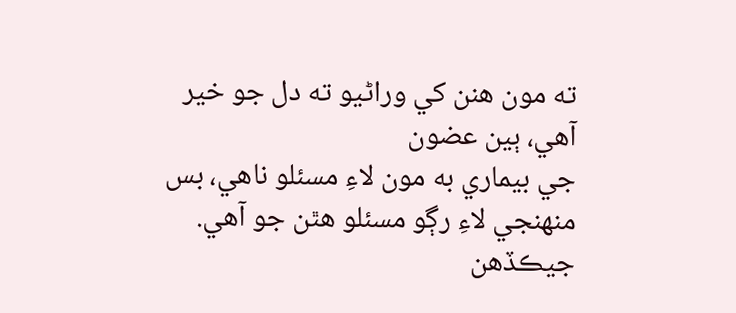ته مون هنن کي وراڻيو ته دل جو خير آهي، ٻين عضون
جي بيماري به مون لاءِ مسئلو ناهي، بس منهنجي لاءِ رڳو مسئلو هٿن جو آهي. جيڪڏهن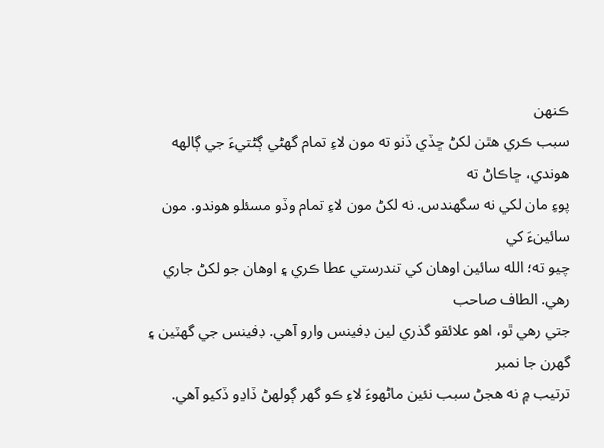ڪنهن
سبب ڪري هٿن لکڻ ڇڏي ڏنو ته مون لاءِ تمام گهڻي ڳڻتيءَ جي ڳالهه هوندي، ڇاڪاڻ ته
پوءِ مان لکي نه سگهندس. نه لکڻ مون لاءِ تمام وڏو مسئلو هوندو. مون سائينءَ کي
چيو ته؛ الله سائين اوهان کي تندرستي عطا ڪري ۽ اوهان جو لکڻ جاري رهي. الطاف صاحب
جتي رهي ٿو، اهو علائقو گذري لين ڊفينس وارو آهي. ڊفينس جي گهٽين ۽ گهرن جا نمبر
ترتيب ۾ نه هجڻ سبب نئين ماڻهوءَ لاءِ ڪو گهر ڳولهڻ ڏاڍو ڏکيو آهي.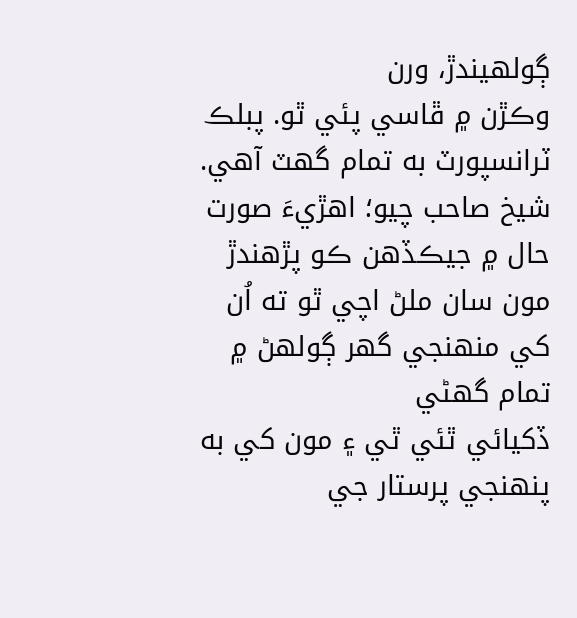ڳولهيندڙ، ورن
وڪڙن ۾ ڦاسي پئي ٿو. پبلڪ ٽرانسپورٽ به تمام گهٽ آهي. شيخ صاحب چيو؛ اهڙيءَ صورت
حال ۾ جيڪڏهن ڪو پڙهندڙ مون سان ملڻ اچي ٿو ته اُن کي منهنجي گهر ڳولهڻ ۾ تمام گهڻي
ڏکيائي ٿئي ٿي ۽ مون کي به پنهنجي پرستار جي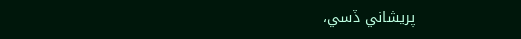پريشاني ڏسي،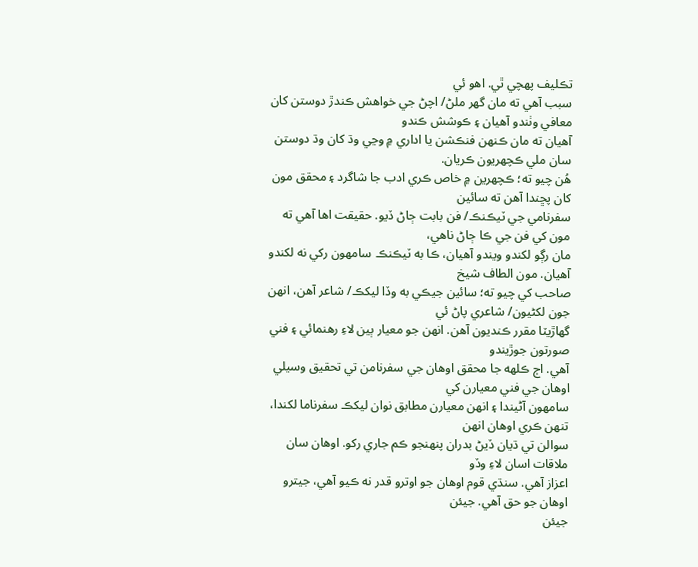تڪليف پهچي ٿي. اهو ئي
سبب آهي ته مان گهر ملڻ/ اچڻ جي خواهش ڪندڙ دوستن کان معافي وٺندو آهيان ۽ ڪوشش ڪندو
آهيان ته مان ڪنهن فنڪشن يا اداري ۾ وڃي وڌ کان وڌ دوستن سان ملي ڪچهريون ڪريان.
هُن چيو ته؛ ڪچهرين ۾ خاص ڪري ادب جا شاگرد ۽ محقق مون کان پڇندا آهن ته سائين
سفرنامي جي ٽيڪنڪ/ فن بابت ڄاڻ ڏيو. حقيقت اها آهي ته مون کي فن جي ڪا ڄاڻ ناهي،
مان رڳو لکندو ويندو آهيان، ڪا به ٽيڪنڪ سامهون رکي نه لکندو آهيان. مون الطاف شيخ
صاحب کي چيو ته؛ سائين جيڪي به وڏا ليکڪ/ شاعر آهن، انهن جون لکڻيون/ شاعري پاڻ ئي
گهاڙيٽا مقرر ڪنديون آهن. انهن جو معيار ٻين لاءِ رهنمائي ۽ فني صورتون جوڙيندو
آهي. اڄ ڪلهه جا محقق اوهان جي سفرنامن تي تحقيق وسيلي اوهان جي فني معيارن کي
سامهون آڻيندا ۽ انهن معيارن مطابق نوان ليکڪ سفرناما لکندا، تنهن ڪري اوهان انهن
سوالن تي ڌيان ڏيڻ بدران پنهنجو ڪم جاري رکو. اوهان سان ملاقات اسان لاءِ وڏو
اعزاز آهي. سنڌي قوم اوهان جو اوترو قدر نه ڪيو آهي، جيترو اوهان جو حق آهي. جيئن
جيئن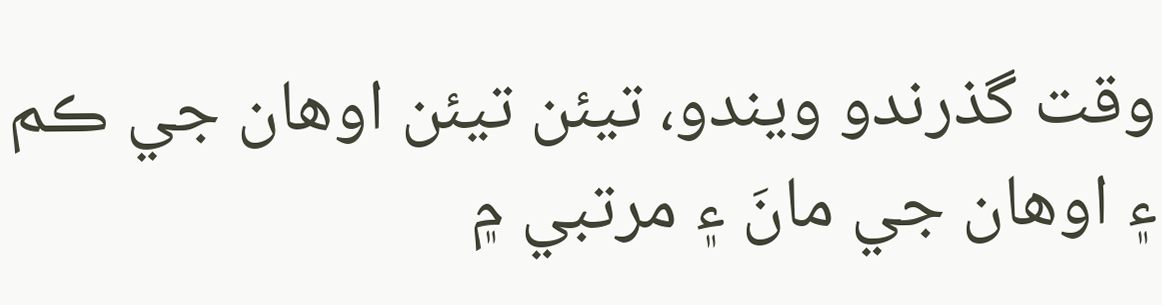وقت گذرندو ويندو، تيئن تيئن اوهان جي ڪم ۽ اوهان جي مانَ ۽ مرتبي ۾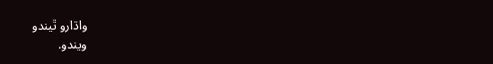واڌارو ٿيندو
ويندو.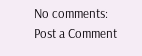No comments:
Post a Comment